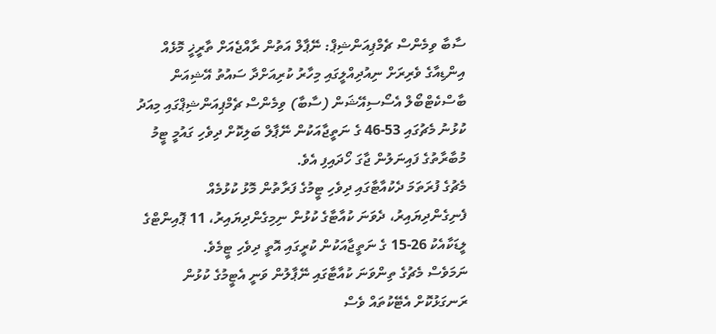ސާބާ ވިމެންސް ޗެމްޕިއަންޝިޕް: ނޭޕާލް އަތުން ރާއްޖެއަށް ތާރީޚީ މޮޅެއް
އިންޑިއާގެ ވެރިރަށް ނިއުދިއްލީގައި މިހާރު ކުރިއަށްދާ ސައުތު އޭޝިއަން ބާސްކެޓްބޯލް އެސޯސިއޭޝަން (ސާބާ) ވިމެންސް ޗެމްޕިއަންޝިޕްގައި މިއަދު ކުޅުނު މެޗުގައި 53-46 ގެ ނަތީޖާއަކުން ނޭޕާލް ބަލިކޮށް ދިވެހި ގައުމީ ޓީމު މުބާރާތުގެ ފައިނަލުން ޖާގަ ހޯދައިފި އެވެ.
މެޗުގެ ފުރަތަމަ ދެކުއާޓާގައި ދިވެހި ޓީމުގެ ފަރާތުން މޮޅު ކުޅުމެއް ފެނިގެންދިޔައިރު، ދެވަނަ ކުއާޓާގެ ކުޅުން ނިމިގެންދިޔައިރު، 11 ޕޮއިންޓްގެ ލީޑަކާއެކު 26-15 ގެ ނަތީޖާއަކުން ކުރީގައި އޮތީ ދިވެހި ޓީމެވެ.
ނަމަވެސް މެޗުގެ ތިންވަނަ ކުއާޓާގައި ނޭޕާލުން ވަނީ އެޓީމުގެ ކުޅުން ރަނގަޅުކޮށް އެޓޭކުތައް ވެސް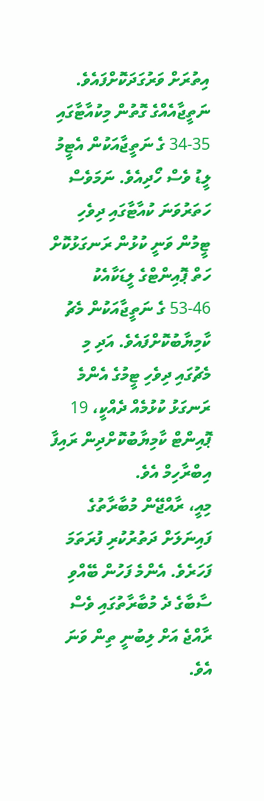އިތުރަށް ވަރުގަދަކޮށްފައެވެ. ނަތީޖާއެއްގެ ގޮތުން މިކުއާޓާގައި 35-34 ގެ ނަތީޖާއަކުން އެޓީމު ލީޑު ވެސް ހޯދިއެވެ. ނަމަވެސް ހަތަރުވަނަ ކުއާޓާގައި ދިވެހި ޓީމުން ވަނީ ކުޅުން ރަނގަޅުކޮށް ހަތް ޕޮއިންޓްގެ ލީޑަކާއެކު 46-53 ގެ ނަތީޖާއަކުން މެޗު ކާމިޔާބުކޮށްފައެވެ. އަދި މި މެޗުގައި ދިވެހި ޓީމުގެ އެންމެ ރަނގަޅު ކުޅުމެއް ދެއްކީ، 19 ޕޮއިންޓް ކާމިޔާބުކޮށްދިން ރައިފާ އިބްރާހިމް އެވެ.
މިއީ، ރާއްޖޭން މުބާރާތުގެ ފައިނަލަށް ދަތުރުކުރި ފުރަތަމަ ފަހަރެވެ. އެންމެ ފަހުން ބޭއްވި ސާބާގެ ދެ މުބާރާތުގައި ވެސް ރާއްޖެ އަށް ލިބުނީ ތިން ވަނަ އެވެ.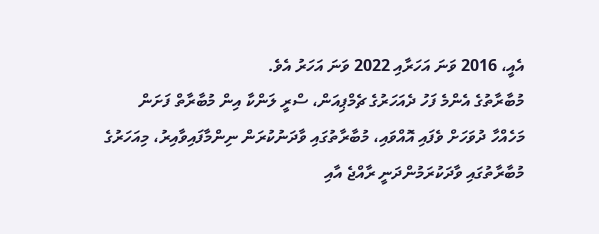އެއީ، 2016 ވަނަ އަހަރާއި 2022 ވަނަ އަހަރު އެވެ.
މުބާރާތުގެ އެންމެ ފަހު ދެއަހަރުގެ ޗެމްޕިއަން، ސްރީ ލަންކާ އިން މުބާރާތް ފަށަން މަހެއްހާ ދުވަހަށް ވެފައި އޮއްވައި، މުބާރާތުގައި ވާދަނުކުރަން ނިންމާފައިވާއިރު، މިއަހަރުގެ މުބާރާތުގައި ވާދަކުރަމުންދަނީ ރާއްޖެ އާއި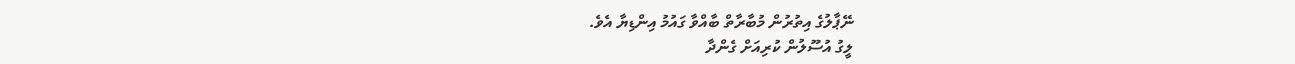ނޭޕާލުގެ އިތުރުން މުބާރާތް ބާއްވާ ގައުމު އިންޑިޔާ އެވެ.
ލީގު އުސޫލުން ކުރިއަށް ގެންދާ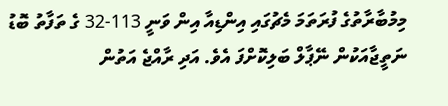މިމުބާރާތުގެ ފުރަތަމަ މެޗުގައި އިންޑިއާ އިން ވަނީ 113-32 ގެ ތަފާތު ބޮޑު ނަތީޖާއަކުން ނޭޕާލް ބަލިކޮށްފަ އެވެ. އަދި ރާއްޖެ އަތުން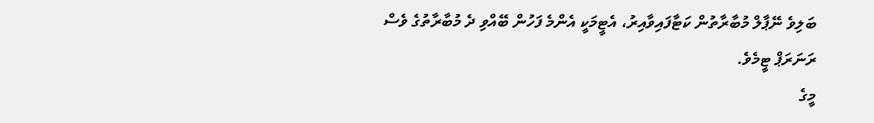ބަލިވެ ނޭޕާލް މުބާރާތުން ކަޓާފައިވާއިރު، އެޓީމަކީ އެންމެ ފަހުން ބޭއްވި ދެ މުބާރާތުގެ ވެސް ރަނަރަޕް ޓީމެވެ.
މީގެ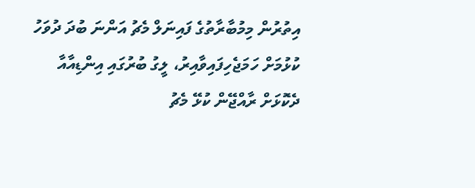އިތުރުން މިމުބާރާތުގެ ފައިނަލް މެޗު އަންނަ ބުދަ ދުވަހު ކުޅުމަށް ހަމަޖެހިފައިވާއިރު، ލީގު ބުރުގައި އިންޑިއާއާ ދެކޮޅަށް ރާއްޖޭން ކުޅޭ މެޗު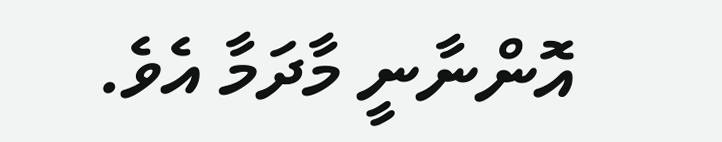އޮންނާނީ މާދަމާ އެވެ.